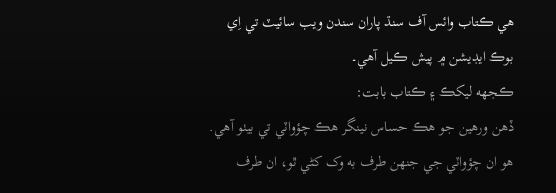هي ڪتاب وائس آف سنڌ پاران سندن ويب سائيٽ تي اِي بوڪ ايڊيشن ۾ پيش ڪيل آهي۔
ڪجھه ليکڪ ۽ ڪتاب بابت:
ڏهن ورهين جو هڪ حساس نينگر هڪ چؤواٽي تي بيٺو آهي. هو ان چؤواٽي جي جنهن طرف به وک کڻي ٿو، ان طرف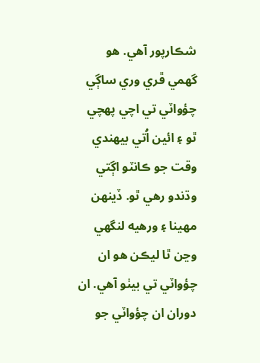شڪارپور آهي. هو گهمي ڦري وري ساڳي چؤواٽي تي اچي پهچي ٿو ۽ ائين اُتي بيهندي وقت جو ڪانٽو اڳتي وڌندو رهي ٿو. ڏينهن مهينا ۽ ورهيه لنگهي وڃن ٿا ليڪن هو ان چؤواٽي تي بيٺو آهي. ان دوران ان چؤواٽي جو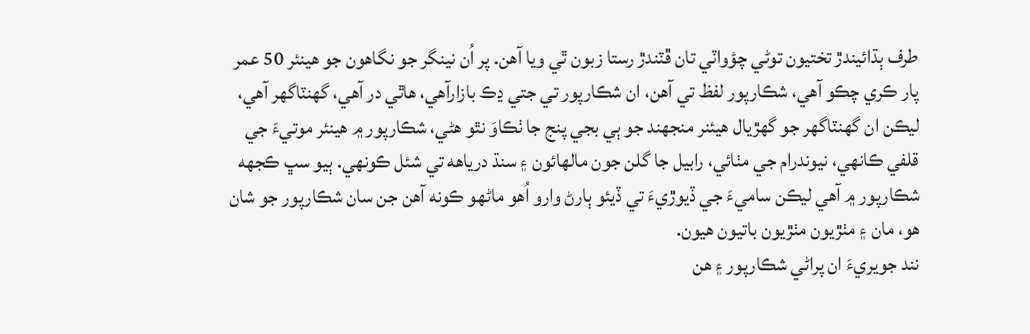طرف ٻڌائيندڙ تختيون توڻي چؤواٽي تان ڦٽندڙ رستا زبون ٿي ويا آهن. پر اُن نينگر جو نگاهون جو هينئر 50 عمر پار ڪري چڪو آهي، شڪارپور لفظ تي آهن، ان شڪارپور تي جتي ڍڪ بازارآهي، هاٿي در آهي، گهنٽاگهر آهي، ليڪن ان گهنٽاگهر جو گهڙيال هيئنر منجهند جو ٻي بجي پنج جا ٺڪاوَ نٿو هڻي، شڪارپور ۾ هينئر موتيءَ جي قلفي ڪانهي، نيوندرام جي مٺائي، رابيل جا گلن جون مالهائون ۽ سنڌ درياهه تي شئل ڪونهي. ٻيو سڀ ڪجهه شڪارپور ۾ آهي ليڪن ساميءَ جي ڏيوڙيءَ تي ڏيئو ٻارڻ وارو اُهو ماڻهو ڪونه آهن جن سان شڪارپور جو شان هو، مان ۽ مٺڙيون مٺڙيون باتيون هيون.
نند جويريءَ ان پراڻي شڪارپور ۽ هن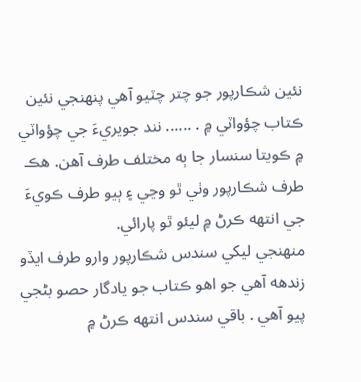نئين شڪارپور جو چتر چٽيو آهي پنهنجي نئين ڪتاب چؤواٽي ۾ . ...... نند جويريءَ جي چؤواٽي ۾ ڪويتا سنسار جا ٻه مختلف طرف آهن. هڪ طرف شڪارپور وٺي ٿو وڃي ۽ ٻيو طرف ڪويءَ جي انتهه ڪرڻ ۾ ليئو ٿو پارائي.
منهنجي ليکي سندس شڪارپور وارو طرف ايڏو زندهه آهي جو اهو ڪتاب جو يادگار حصو بڻجي پيو آهي . باقي سندس انتهه ڪرڻ ۾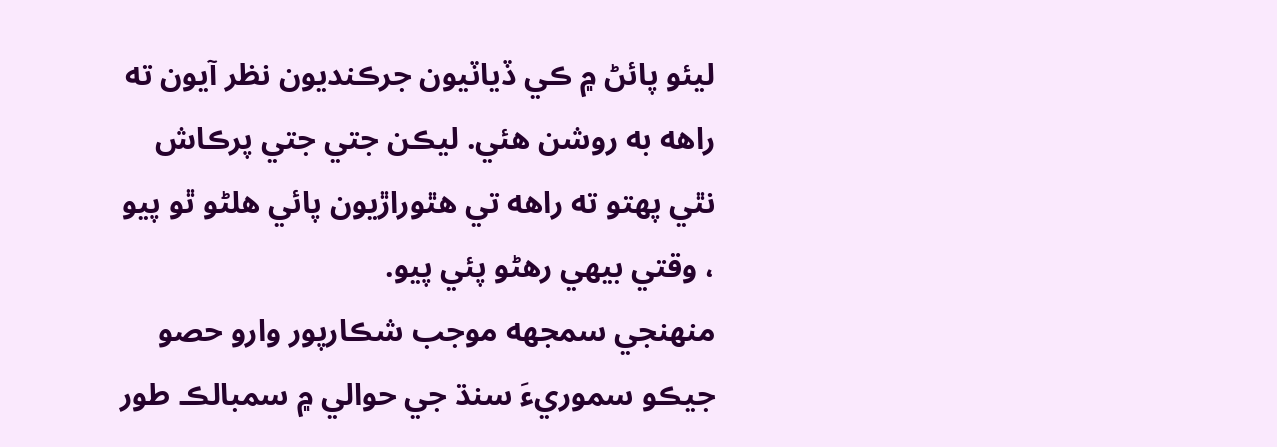ليئو پائڻ ۾ ڪي ڏياٽيون جرڪنديون نظر آيون ته راهه به روشن هئي. ليڪن جتي جتي پرڪاش نٿي پهتو ته راهه تي هٿوراڙيون پائي هلڻو ٿو پيو ، وقتي بيهي رهڻو پئي پيو.
منهنجي سمجهه موجب شڪارپور وارو حصو جيڪو سموريءَ سنڌ جي حوالي ۾ سمبالڪ طور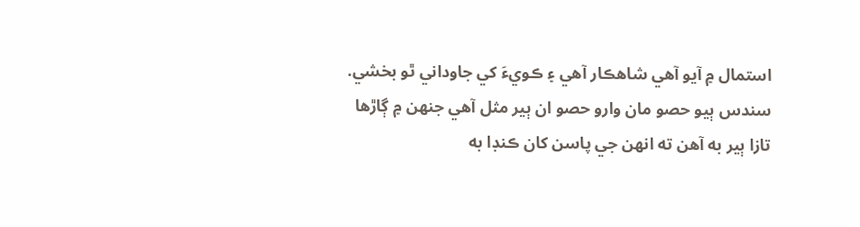استمال ۾ آيو آهي شاهڪار آهي ۽ ڪويءَ کي جاوداني ٿو بخشي. سندس ٻيو حصو مان وارو حصو ان ٻير مثل آهي جنهن ۾ ڳاڙها تازا ٻير به آهن ته انهن جي پاسن کان ڪنڊا به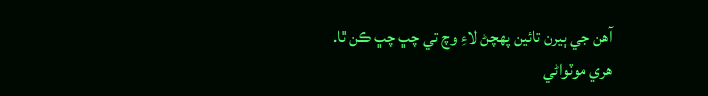آهن جي ٻيرن تائين پهچڻ لاءِ وچ تي چڀ چڀ ڪن ٿا.
هري موٽواڻي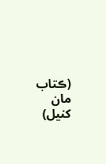(ڪتاب مان کنيل)